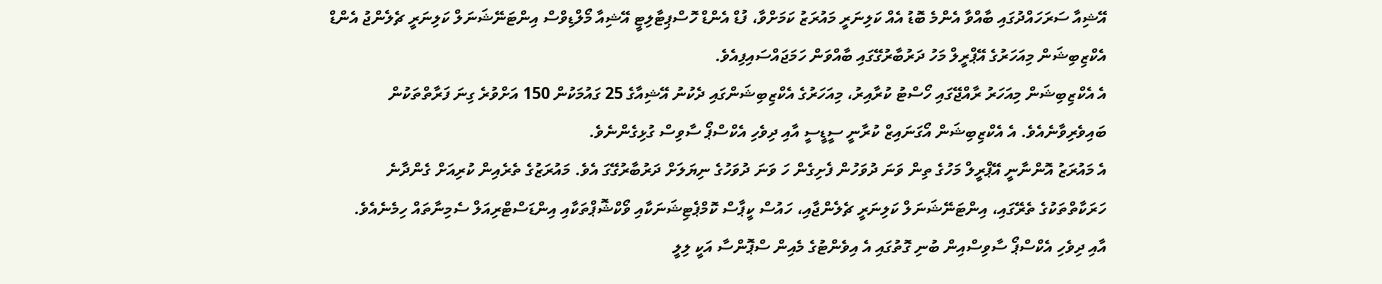އޭޝިއާ ސަރަހައްދުގައި ބާއްވާ އެންމެ ބޮޑު އެއް ކަލިނަރީ މައުރަޒު ކަމަށްވާ، ފުޑް އެންޑް ހޮސްޕިޓާލިޓީ އޭޝިއާ މޯލްޑިވްސް އިންޓަނޭޝަނަލް ކަލިނަރީ ޗެލެންޖު އެންޑް އެކްޒިބިޝަން މިއަހަރުގެ އޭޕްރީލް މަހު ދަރުބާރުގޭގައި ބާއްވަން ހަމަޖައްސައިފިއެވެ.
އެ އެކްޒިބިޝަން މިއަހަރު ރާއްޖޭގައި ހޯސްޓު ކުރާއިރު، މިއަހަރުގެ އެކްޒިބިޝަންގައި ދެކުނު އޭޝިއާގެ 25 ގައުމަކުން 150 އަށްވުރެ ގިނަ ފަރާތްތަކުން ބައިވެރިވާނެއެވެ. އެ އެކްޒިބިޝަން އޯގަނައިޒް ކުރާނީ ސީޑީސީ އާއި ދިވެހި އެކްސްޕޯ ސާވިސް ގުޅިގެންނެވެ.
އެ މައުރަޒު އޮންނާނީ އޭޕްރީލް މަހުގެ ތިން ވަނަ ދުވަހުން ފެށިގެން ހަ ވަނަ ދުވަހުގެ ނިޔަލަށް ދަރުބާރުގޭގަ އެވެ. މައުރަޒުގެ ތެރެއިން ކުރިއަށް ގެންދާނެ ހަރަކާތްތަކުގެ ތެރޭގައި، އިންޓަނޭޝަނަލް ކަލިނަރީ ޗެލެންޖާއި، ހައުސް ކީޕާސް ކޮމްޕެޓިޝަނަކާއި ވޯކްޝޮޕްތަކާއި އިންޑަސްޓްރިއަލް ސެމިނާތައް ހިމެނެއެވެ.
އާއި ދިވެހި އެކްސްޕޯ ސާވިސްއިން ބުނި ގޮތުގައި އެ އިވެންޓުގެ މެއިން ސްޕޮންސާ އަކީ ލިލީ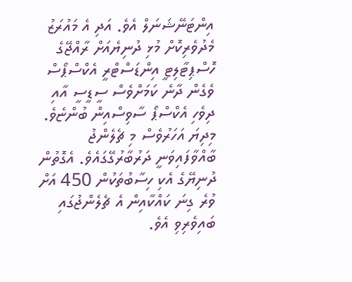އިންޓަނޭޝަނަލް އެވެ. އަދި އެ މައުރަޒު މެދުވެރިކޮށް މުޅި ދުނިޔެއަށް ރާއްޖޭގެ ހޮސްޕިޓާލިޓީ އިންޑަސްޓްރީ އެކްސްޕޯސް ވެގެން ދާނެ ކަމަށްވެސް ސީޑީސީ އާއި ދިވެހި އެކްސްޕޯ ސާވިސްއިން ބުންޏެވެ.
މިދިޔަ އަހަރުވެސް މި ޗެލެންޖު ބާއްވާފައިވަނީ ދަރުބާރުގޭގައެވެ. އެގޮތުން ދުނިޔޭގެ އެކި ހިސާބުތަކުން 450 އަށް ވުރެ ގިނަ ކައްކާއިން އެ ޗެލެންޖުގައި ބައިވެރިވި އެވެ.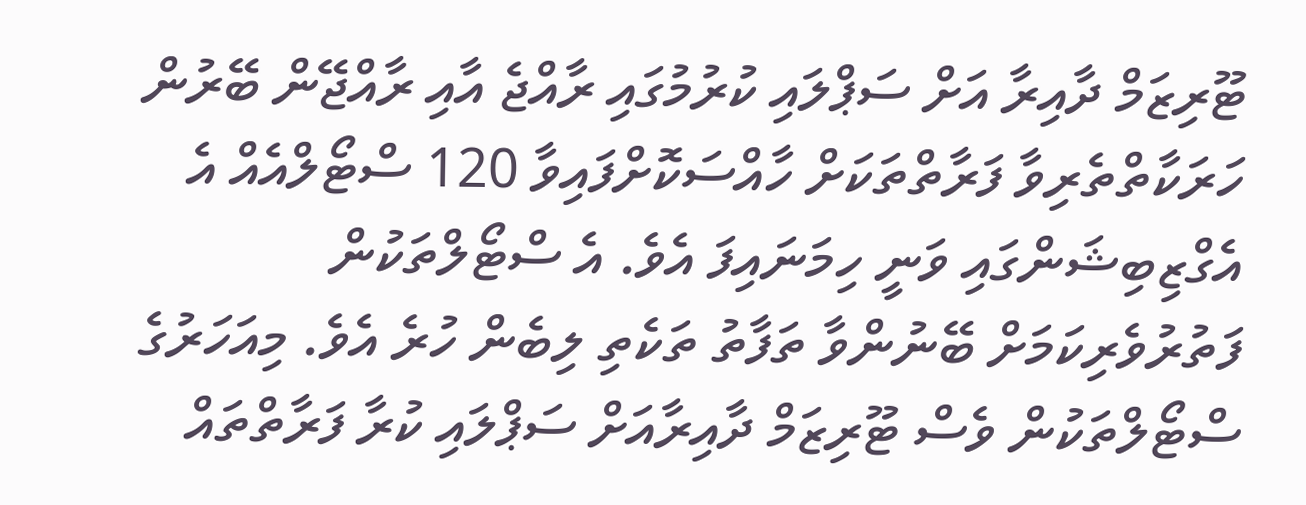ޓޫރިޒަމް ދާއިރާ އަށް ސަޕްލައި ކުރުމުގައި ރާއްޖެ އާއި ރާއްޖޭން ބޭރުން ހަރަކާތްތެރިވާ ފަރާތްތަކަށް ހާއްސަކޮށްފައިވާ 120 ސްޓޯލްއެއް އެ އެގްޒިބިޝަންގައި ވަނީ ހިމަނައިފަ އެވެ. އެ ސްޓޯލްތަކުން ފަތުރުވެރިކަމަށް ބޭނުންވާ ތަފާތު ތަކެތި ލިބެން ހުރެ އެވެ. މިއަހަރުގެ ސްޓޯލްތަކުން ވެސް ޓޫރިޒަމް ދާއިރާއަށް ސަޕްލައި ކުރާ ފަރާތްތައް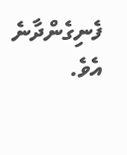ފެނިގެންދާނެ އެވެ.